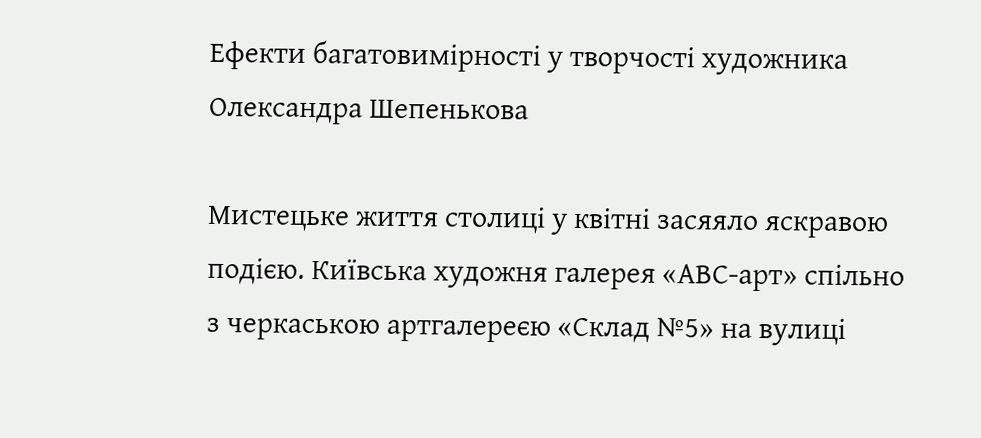Ефекти багатовимірності у творчості художника Олександра Шепенькова

Мистецьке життя столиці у квітні засяяло яскравою подією. Київська художня галерея «АВС-арт» спільно з черкаською артгалереєю «Склад №5» на вулиці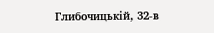Глибочицькій, 32-в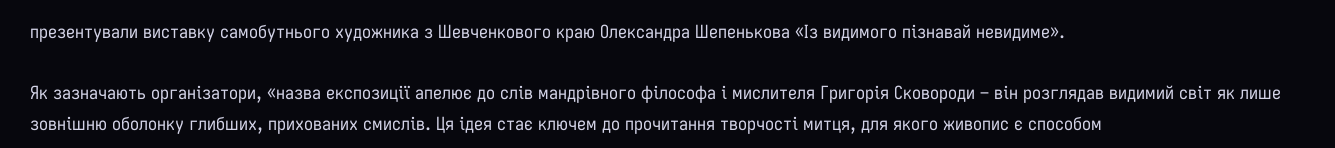презентували виставку самобутнього художника з Шевченкового краю Олександра Шепенькова «Із видимого пізнавай невидиме».

Як зазначають організатори, «назва експозиції апелює до слів мандрівного філософа і мислителя Григорія Сковороди – він розглядав видимий світ як лише зовнішню оболонку глибших, прихованих смислів. Ця ідея стає ключем до прочитання творчості митця, для якого живопис є способом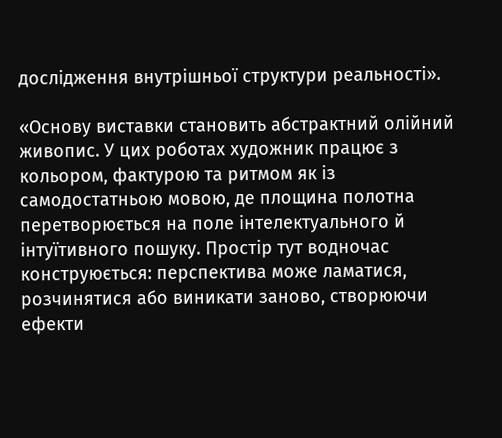дослідження внутрішньої структури реальності».

«Основу виставки становить абстрактний олійний живопис. У цих роботах художник працює з кольором, фактурою та ритмом як із самодостатньою мовою, де площина полотна перетворюється на поле інтелектуального й інтуїтивного пошуку. Простір тут водночас конструюється: перспектива може ламатися, розчинятися або виникати заново, створюючи ефекти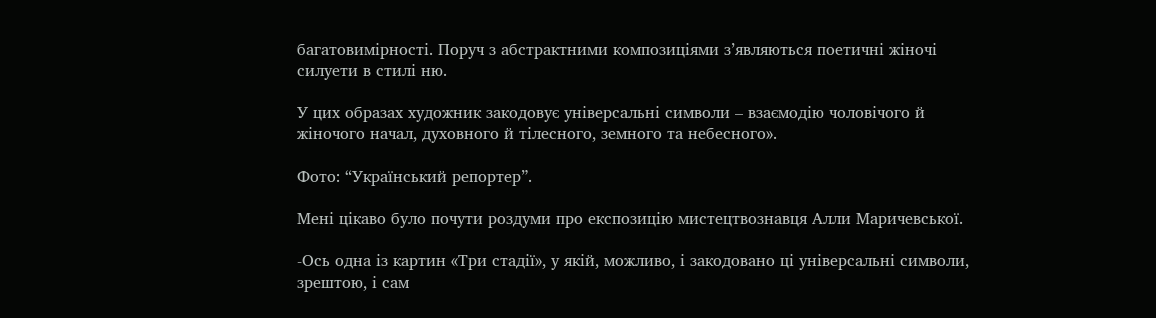багатовимірності. Поруч з абстрактними композиціями з’являються поетичні жіночі силуети в стилі ню.

У цих образах художник закодовує універсальні символи – взаємодію чоловічого й жіночого начал, духовного й тілесного, земного та небесного».

Фото: “Український репортер”.

Мені цікаво було почути роздуми про експозицію мистецтвознавця Алли Маричевської.

-Ось одна із картин «Три стадії», у якій, можливо, і закодовано ці універсальні символи, зрештою, і сам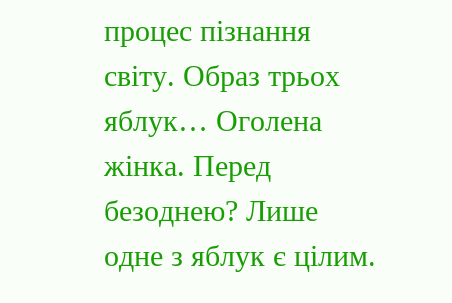процес пізнання світу. Образ трьох яблук… Оголена жінка. Перед безоднею? Лише одне з яблук є цілим.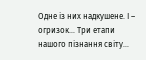Одне із них надкушене. І – огризок… Три етапи нашого пізнання світу…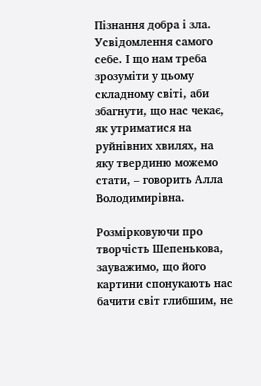Пізнання добра і зла. Усвідомлення самого себе. І що нам треба зрозуміти у цьому складному світі, аби збагнути, що нас чекає, як утриматися на руйнівних хвилях, на яку твердиню можемо стати, – говорить Алла Володимирівна.

Розмірковуючи про творчість Шепенькова, зауважимо, що його картини спонукають нас бачити світ глибшим, не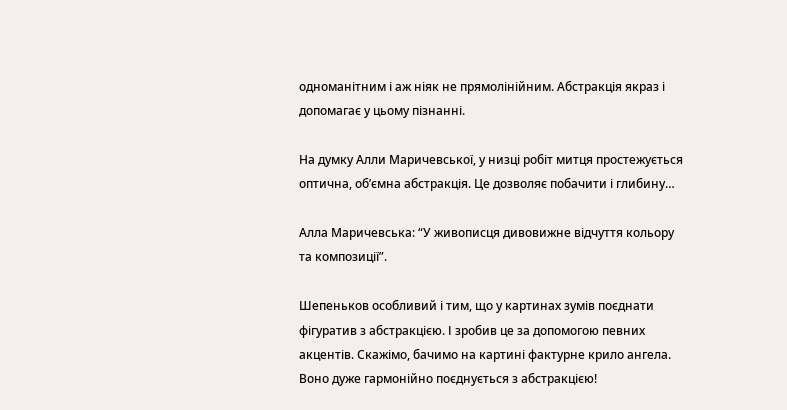одноманітним і аж ніяк не прямолінійним. Абстракція якраз і допомагає у цьому пізнанні.

На думку Алли Маричевської, у низці робіт митця простежується оптична, об’ємна абстракція. Це дозволяє побачити і глибину…

Алла Маричевська: “У живописця дивовижне відчуття кольору та композиції”.

Шепеньков особливий і тим, що у картинах зумів поєднати фігуратив з абстракцією. І зробив це за допомогою певних акцентів. Скажімо, бачимо на картині фактурне крило ангела. Воно дуже гармонійно поєднується з абстракцією!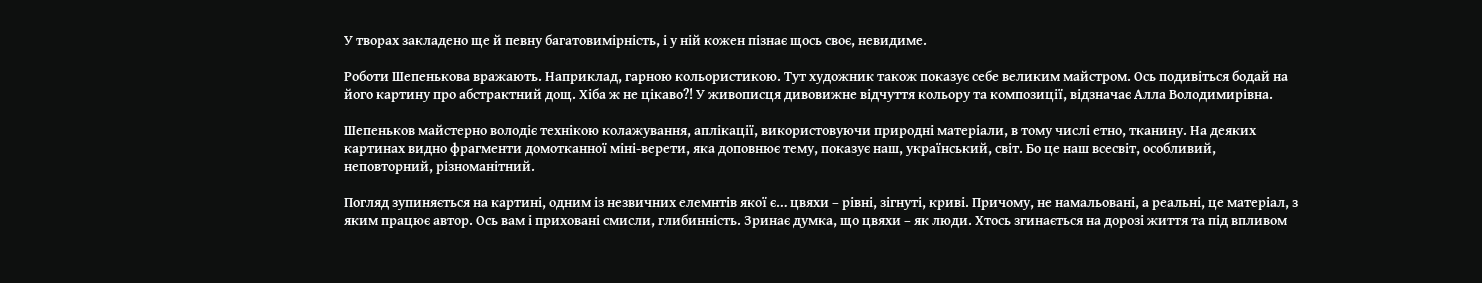У творах закладено ще й певну багатовимірність, і у ній кожен пізнає щось своє, невидиме.

Роботи Шепенькова вражають. Наприклад, гарною кольористикою. Тут художник також показує себе великим майстром. Ось подивіться бодай на його картину про абстрактний дощ. Хіба ж не цікаво?! У живописця дивовижне відчуття кольору та композиції, відзначає Алла Володимирівна.

Шепеньков майстерно володіє технікою колажування, аплікації, використовуючи природні матеріали, в тому числі етно, тканину. На деяких картинах видно фрагменти домотканної міні-верети, яка доповнює тему, показує наш, український, світ. Бо це наш всесвіт, особливий, неповторний, різноманітний.

Погляд зупиняється на картині, одним із незвичних елемнтів якої є… цвяхи – рівні, зігнуті, криві. Причому, не намальовані, а реальні, це матеріал, з яким працює автор. Ось вам і приховані смисли, глибинність. Зринає думка, що цвяхи – як люди. Хтось згинається на дорозі життя та під впливом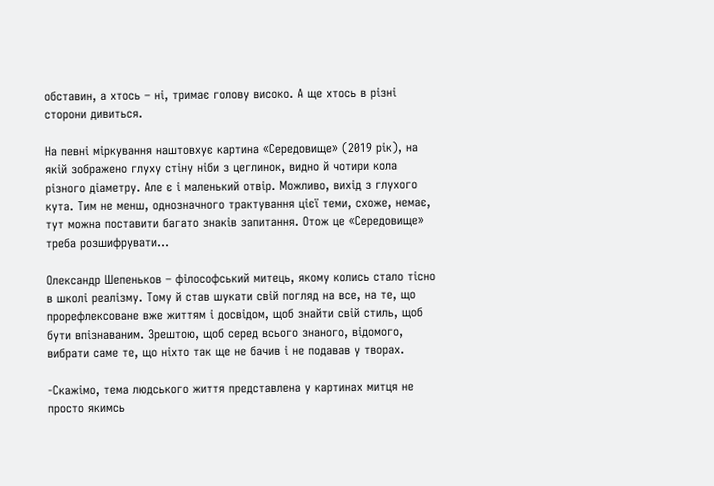обставин, а хтось – ні, тримає голову високо. А ще хтось в різні сторони дивиться.

На певні міркування наштовхує картина «Середовище» (2019 рік), на якій зображено глуху стіну ніби з цеглинок, видно й чотири кола різного діаметру. Але є і маленький отвір. Можливо, вихід з глухого кута. Тим не менш, однозначного трактування цієї теми, схоже, немає, тут можна поставити багато знаків запитання. Отож це «Середовище» треба розшифрувати…

Олександр Шепеньков – філософський митець, якому колись стало тісно в школі реалізму. Тому й став шукати свій погляд на все, на те, що прорефлексоване вже життям і досвідом, щоб знайти свій стиль, щоб бути впізнаваним. Зрештою, щоб серед всього знаного, відомого, вибрати саме те, що ніхто так ще не бачив і не подавав у творах.

-Скажімо, тема людського життя представлена у картинах митця не просто якимсь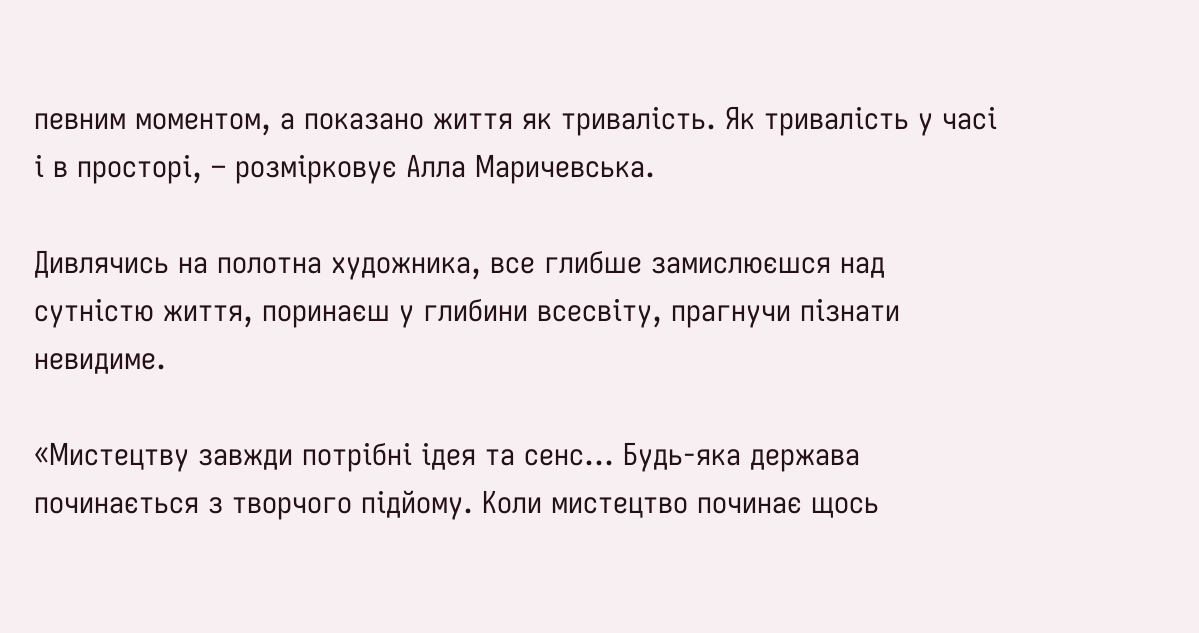певним моментом, а показано життя як тривалість. Як тривалість у часі і в просторі, – розмірковує Алла Маричевська.

Дивлячись на полотна художника, все глибше замислюєшся над сутністю життя, поринаєш у глибини всесвіту, прагнучи пізнати невидиме.

«Мистецтву завжди потрібні ідея та сенс… Будь-яка держава починається з творчого підйому. Коли мистецтво починає щось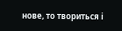нове, то твориться і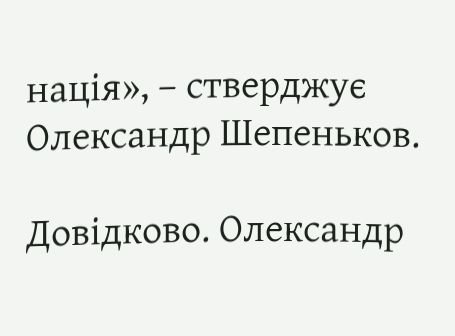нація», – стверджує Олександр Шепеньков.

Довідково. Олександр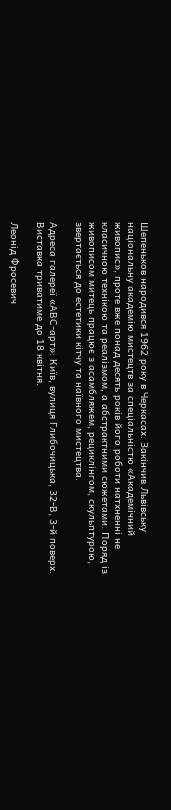Шепеньков народився 1962 року в Черкасах. Закінчив Львівську національну академію мистецтв за спеціальністю «Академічний живопис», проте вже понад десять років його роботи натхненні не класичною технікою та реалізмом, а абстрактними сюжетами. Поряд із живописом митець працює з асамбляжем, рециклінгом, скульптурою, звертається до естетики кітчу та наївного мистецтва.

Адреса галереї «АВС-арт»: Київ, вулиця Глибочицька, 32-В, 3-й поверх.
Виставка триватиме до 18 квітня.

Леонід Фросевич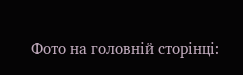Фото на головній сторінці: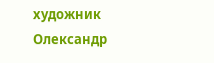художник Олександр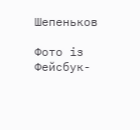Шепеньков

Фото із Фейсбук-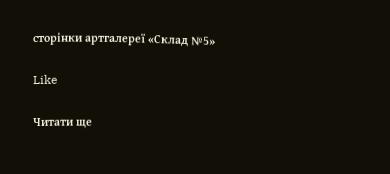сторінки артгалереї «Склад №5»

Like

Читати ще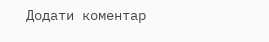Додати коментар